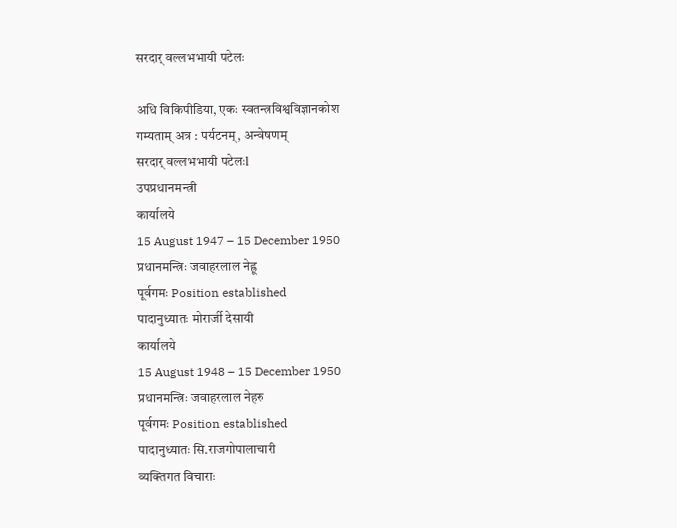सरदार् वल्लभभायी पटेलः

अधि विकिपीडिया, एकः स्वतन्त्रविश्वविज्ञानकोश
गम्यताम् अत्र : पर्यटनम्, अन्वेषणम्
सरदार् वल्लभभायी पटेलःl
उपप्रधानमन्त्री
कार्यालये
15 August 1947 – 15 December 1950
प्रधानमन्त्रिः जवाहरलाल नेह्रू
पूर्वगमः Position established
पादानुध्यातः मोरार्जी देसायी
कार्यालये
15 August 1948 – 15 December 1950
प्रधानमन्त्रिः जवाहरलाल नेहरु
पूर्वगमः Position established
पादानुध्यातः सि.राजगोपालाचारी
व्यक्तिगत विचाराः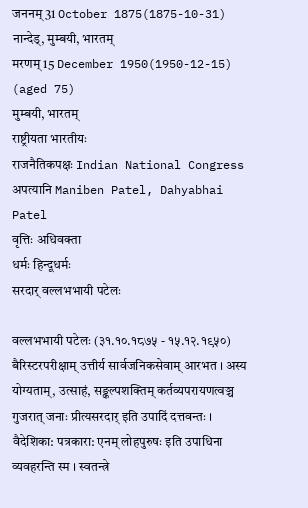जननम् 31 October 1875(1875-10-31)
नान्देड्, मुम्बयी, भारतम्
मरणम् 15 December 1950(1950-12-15) (aged 75)
मुम्बयी, भारतम्
राष्ट्रीयता भारतीयः
राजनैतिकपक्षः Indian National Congress
अपत्यानि Maniben Patel, Dahyabhai Patel
वृत्तिः अधिवक्ता
धर्मः हिन्दूधर्मः
सरदार् वल्लभभायी पटेलः

वल्लभभायी पटेलः (३१.१०.१८७५ - १५.१२.१९५०) बैरिस्टरपरीक्षाम्‌ उत्तीर्य सार्वजनिकसेवाम्‌ आरभत । अस्य योग्यताम्‌, उत्साहं, सङ्कल्पशक्तिम्‌ कर्तव्यपरायणत्वञ्च गुजरात् जनाः प्रीत्यसरदार् इति उपादिं दत्तवन्तः । वैदेशिका: पत्रकारा: एनम्‌ लोहपुरुषः इति उपाधिना व्यवहरन्ति स्म । स्वतन्त्रे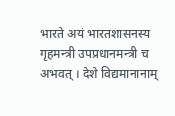भारते अयं भारतशासनस्य गृहमन्त्री उपप्रधानमन्त्री च अभवत्‌ । देशे विद्यमानानाम्‌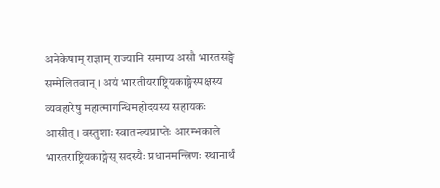अनेकेषाम्‌ राज्ञाम्‌ राज्यानि समाप्य असौ भारतसङ्घे सम्मेलितवान्‌ । अयं भारतीयराष्ट्रियकाङ्ग्रेस्पक्षस्य व्यवहारेषु महात्मागन्धिमहोदयस्य सहायकः आसीत् । वस्तुशाः स्वातन्त्र्यप्राप्तेः आरम्भकाले भारतराष्ट्रियकाङ्गेस् सदस्यैः प्रधानमन्त्रिणः स्थानार्थं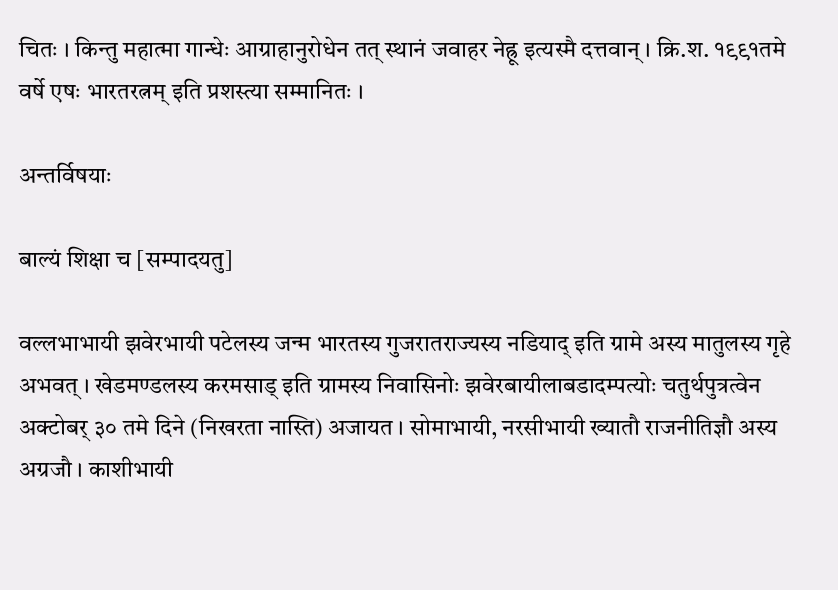चितः । किन्तु महात्मा गान्धेः आग्राहानुरोधेन तत् स्थानं जवाहर नेह्रू इत्यस्मै दत्तवान् । क्रि.श. १९९१तमे वर्षे एषः भारतरत्नम् इति प्रशस्त्या सम्मानितः ।

अन्तर्विषयाः

बाल्यं शिक्षा च [सम्पादयतु]

वल्लभाभायी झवेरभायी पटेलस्य जन्म भारतस्य गुजरातराज्यस्य नडियाद् इति ग्रामे अस्य मातुलस्य गृहे अभवत् । खेडमण्डलस्य करमसाड् इति ग्रामस्य निवासिनोः झवेरबायीलाबडादम्पत्योः चतुर्थपुत्रत्वेन अक्टोबर् ३० तमे दिने (निखरता नास्ति) अजायत । सोमाभायी, नरसीभायी ख्यातौ राजनीतिज्ञौ अस्य अग्रजौ । काशीभायी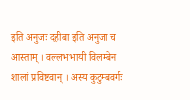इति अनुजः दहीबा इति अनुजा च आस्ताम् । वल्लभभायी विलम्बेन शालां प्रविष्टवान् । अस्य कुटुम्बवर्गः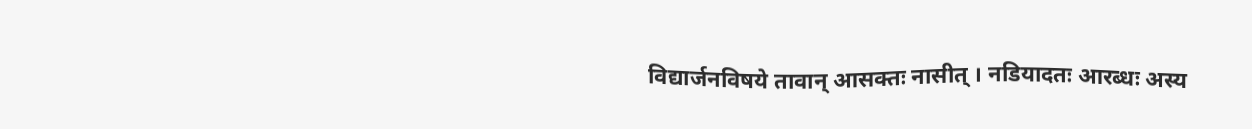विद्यार्जनविषये तावान् आसक्तः नासीत् । नडियादतः आरब्धः अस्य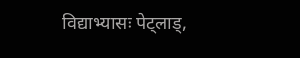विद्याभ्यासः पेट्लाड्,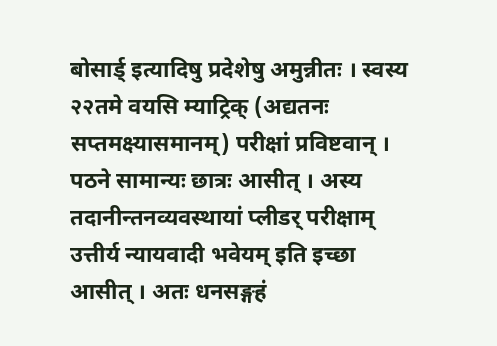बोसार्ड् इत्यादिषु प्रदेशेषु अमुन्नीतः । स्वस्य २२तमे वयसि म्याट्रिक् (अद्यतनः सप्तमक्ष्यासमानम्) परीक्षां प्रविष्टवान् । पठने सामान्यः छात्रः आसीत् । अस्य तदानीन्तनव्यवस्थायां प्लीडर् परीक्षाम् उत्तीर्य न्यायवादी भवेयम् इति इच्छा आसीत् । अतः धनसङ्गहं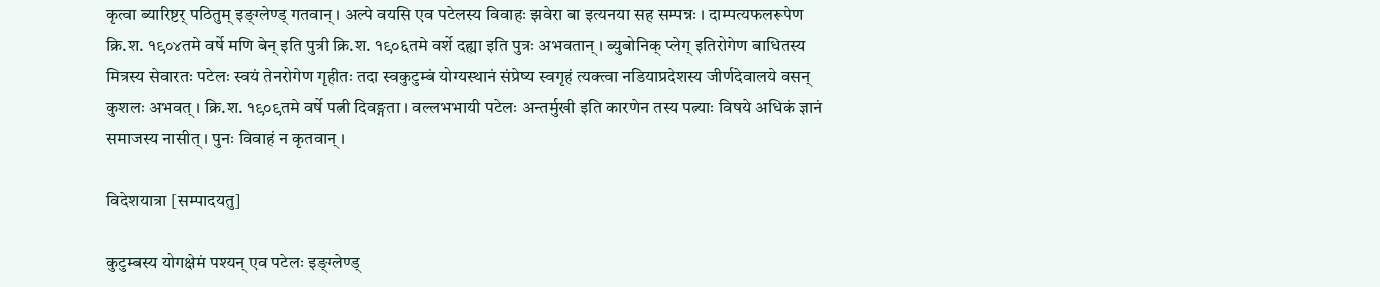कृत्वा ब्यारिष्टर् पठितुम् इङ्ग्लेण्ड् गतवान् । अल्पे वयसि एव पटेलस्य विवाहः झवेरा बा इत्यनया सह सम्पन्नः । दाम्पत्यफलरूपेण क्रि.श. १९०४तमे वर्षे मणि बेन् इति पुत्री क्रि.श. १९०६तमे वर्शे दह्या इति पुत्रः अभवतान् । ब्युबोनिक् प्लेग् इतिरोगेण बाधितस्य मित्रस्य सेवारतः पटेलः स्वयं तेनरोगेण गृहीतः तदा स्वकुटुम्बं योग्यस्थानं संप्रेष्य स्वगृहं त्यक्त्वा नडियाप्रदेशस्य जीर्णदेवालये वसन् कुशलः अभवत् । क्रि.श. १९०९तमे वर्षे पत्नी दिवङ्गता । वल्लभभायी पटेलः अन्तर्मुखी इति कारणेन तस्य पत्न्याः विषये अधिकं ज्ञानं समाजस्य नासीत् । पुनः विवाहं न कृतवान् ।

विदेशयात्रा [सम्पादयतु]

कुटुम्बस्य योगक्षेमं पश्यन् एव पटेलः इङ्ग्लेण्ड्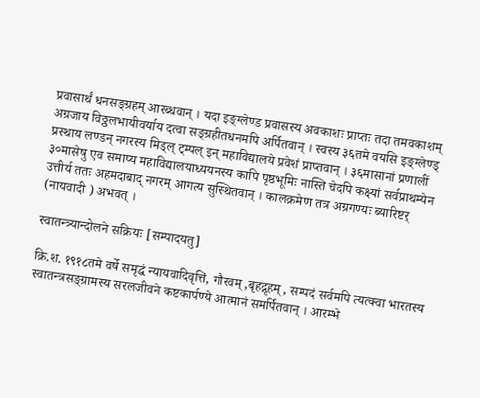प्रवासार्थं धनसङ्ग्रहम् आरब्धवान् । यदा इङ्ग्लेण्ड प्रवासस्य अवकाशः प्राप्तः तदा तमवकाशम् अग्रजाय विठ्ठलभायीवर्याय दत्वा सङ्ग्रहीतधनमपि अर्पितवान् । स्वस्य ३६तमे वयसि इङ्ग्लेण्ड् प्रस्थाय लण्डन् नगरस्य मिड्ल् ट्म्पल् इन् महाविद्यालये प्रवेशं प्राप्तवान् । ३६मासानां प्रणालीं ३०मासेषु एव समाप्य महाविद्यालयाध्ययनस्य कापि पृष्ठभूमिः नास्ति चेदपि कक्ष्यां सर्वप्राथम्येन उत्तीर्य ततः अहमदाबाद् नगरम् आगत्य सुस्थितवान् । कालक्रमेण तत्र अग्रगण्यः ब्यारिष्टर् (नायवादी ) अभवत् ।

स्वातन्त्र्यान्दोलने सक्रियः [सम्पादयतु]

क्रि.श. १९१८तमे वर्षे समृद्धं न्यायवादिवृत्तिं, गौरवम्,बृहद्गृहम्, सम्पदं सर्वमपि त्यत्क्वा भारतस्य स्वातन्त्रसङ्ग्रामस्य सरलजीवने कष्टकार्पण्ये आत्मानं समर्पितवान् । आरम्भे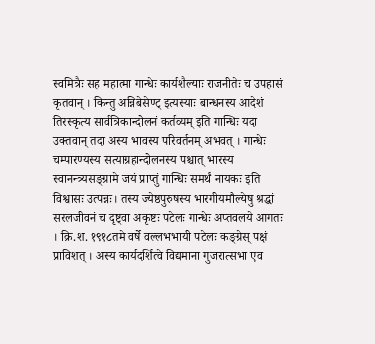स्वमित्रैः सह महात्मा गान्धेः कार्यशैल्याः राजनीतेः च उपहासं कृतवान् । किन्तु अन्निबेसेण्ट् इत्यस्याः बान्धनस्य आदेशं तिरस्कृत्य सार्वत्रिकान्दोलनं कर्तव्यम् इति गान्धिः यदा उक्तवान् तदा अस्य भावस्य परिवर्तनम् अभवत् । गान्धेः चम्पारण्यस्य सत्याग्रहान्दोलनस्य पश्चात् भारस्य स्वानन्त्र्यसङ्ग्रामे जयं प्राप्तुं गान्धिः समर्थं नायकः इति विश्वासः उत्पन्नः। तस्य ज्येष्ठपुरुषस्य भारगीयमौल्येषु श्रद्धां सरलजीवनं च दृष्ट्वा अकृष्टः पटेलः गान्धेः अप्तवलये आगतः । क्रि.श. १९१८तमे वर्षे वल्लभभायी पटेलः कङ्ग्रेस् पक्षं प्राविशत् । अस्य कार्यदर्शित्वे विद्यमाना गुजरात्सभा एव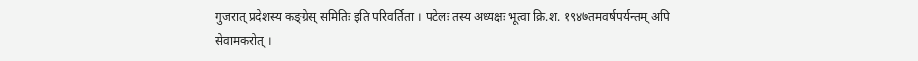गुजरात् प्रदेशस्य कङ्ग्रेस् समितिः इति परिवर्तिता । पटेलः तस्य अध्यक्षः भूत्वा क्रि.श. १९४७तमवर्षपर्यन्तम् अपि सेवामकरोत् ।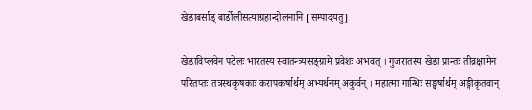खेडाबर्साड् बार्डोलीसत्याग्रहान्दोलनानि [सम्पादयतु]

खेडाविप्लवेन पटेलः भारतस्य स्वातन्त्र्यसङ्ग्रामे प्रवेशः अभवत् । गुजरातस्य खेडा प्रान्तः तीव्रक्षामेन परितप्तः तत्रस्थकृषकाः करापकर्षार्थम् अभ्यर्थनम् अकुर्वन् । महात्मा गान्धिः सङ्घर्षार्थम् अङ्गीकृतवान्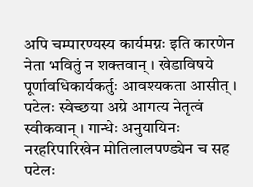अपि चम्पारण्यस्य कार्यमग्नः इति कारणेन नेता भवितुं न शक्तवान् । खेडाविषये पूर्णावधिकार्यकर्तुः आवश्यकता आसीत् । पटेलः स्वेच्छया अग्रे आगत्य नेतृत्वं स्वीकवान् । गान्धेः अनुयायिनः नरहरिपारिखेन मोतिलालपण्ड्येन च सह पटेलः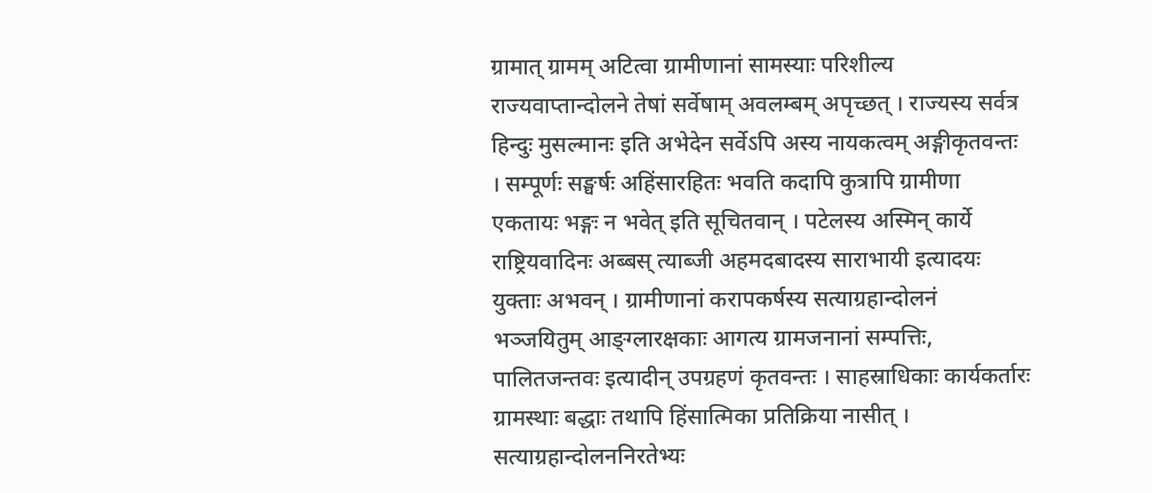ग्रामात् ग्रामम् अटित्वा ग्रामीणानां सामस्याः परिशील्य राज्यवाप्तान्दोलने तेषां सर्वेषाम् अवलम्बम् अपृच्छत् । राज्यस्य सर्वत्र हिन्दुः मुसल्मानः इति अभेदेन सर्वेऽपि अस्य नायकत्वम् अङ्गीकृतवन्तः । सम्पूर्णः सङ्घर्षः अहिंसारहितः भवति कदापि कुत्रापि ग्रामीणा एकतायः भङ्गः न भवेत् इति सूचितवान् । पटेलस्य अस्मिन् कार्ये राष्ट्रियवादिनः अब्बस् त्याब्जी अहमदबादस्य साराभायी इत्यादयः युक्ताः अभवन् । ग्रामीणानां करापकर्षस्य सत्याग्रहान्दोलनं भञ्जयितुम् आङ्ग्लारक्षकाः आगत्य ग्रामजनानां सम्पत्तिः, पालितजन्तवः इत्यादीन् उपग्रहणं कृतवन्तः । साहस्राधिकाः कार्यकर्तारः ग्रामस्थाः बद्धाः तथापि हिंसात्मिका प्रतिक्रिया नासीत् । सत्याग्रहान्दोलननिरतेभ्यः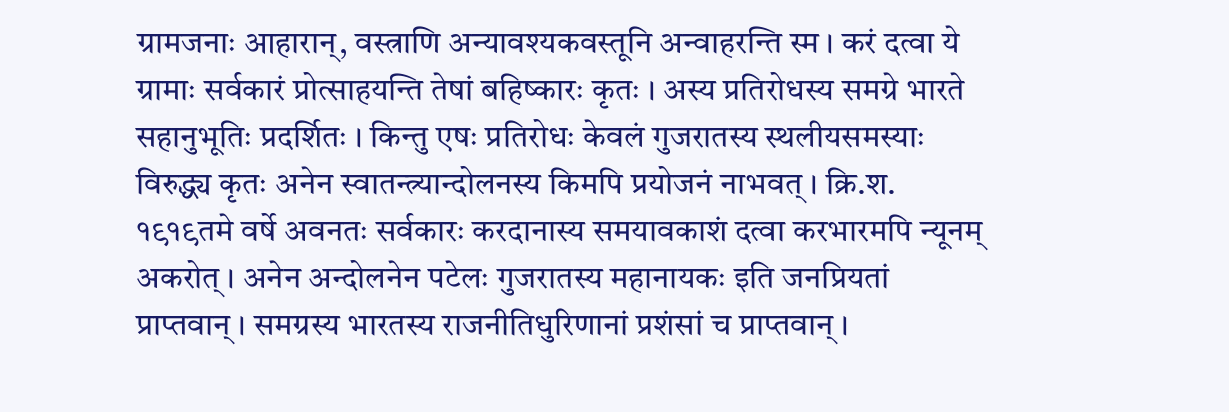ग्रामजनाः आहारान्, वस्त्राणि अन्यावश्यकवस्तूनि अन्वाहरन्ति स्म । करं दत्वा ये ग्रामाः सर्वकारं प्रोत्साहयन्ति तेषां बहिष्कारः कृतः । अस्य प्रतिरोधस्य समग्रे भारते सहानुभूतिः प्रदर्शितः । किन्तु एषः प्रतिरोधः केवलं गुजरातस्य स्थलीयसमस्याः विरुद्ध्य कृतः अनेन स्वातन्त्र्यान्दोलनस्य किमपि प्रयोजनं नाभवत् । क्रि.श. १९१९तमे वर्षे अवनतः सर्वकारः करदानास्य समयावकाशं दत्वा करभारमपि न्यूनम् अकरोत् । अनेन अन्दोलनेन पटेलः गुजरातस्य महानायकः इति जनप्रियतां प्राप्तवान् । समग्रस्य भारतस्य राजनीतिधुरिणानां प्रशंसां च प्राप्तवान् ।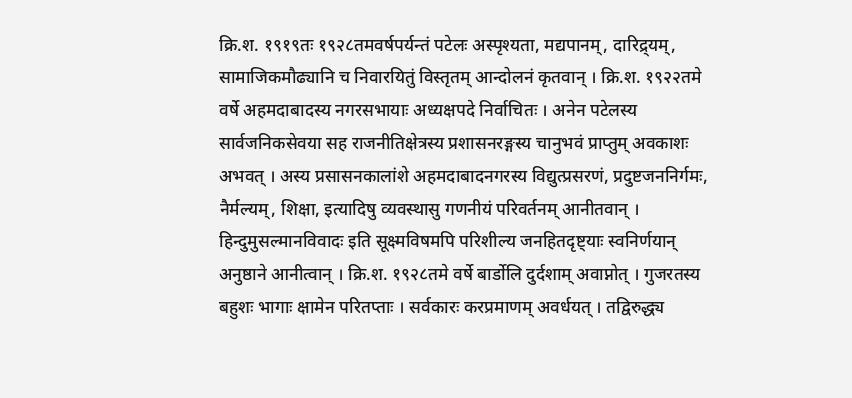क्रि.श. १९१९तः १९२८तमवर्षपर्यन्तं पटेलः अस्पृश्यता, मद्यपानम्, दारिद्र्यम्, सामाजिकमौढ्यानि च निवारयितुं विस्तृतम् आन्दोलनं कृतवान् । क्रि.श. १९२२तमे वर्षे अहमदाबादस्य नगरसभायाः अध्यक्षपदे निर्वाचितः । अनेन पटेलस्य सार्वजनिकसेवया सह राजनीतिक्षेत्रस्य प्रशासनरङ्गस्य चानुभवं प्राप्तुम् अवकाशः अभवत् । अस्य प्रसासनकालांशे अहमदाबादनगरस्य विद्युत्प्रसरणं, प्रदुष्टजननिर्गमः, नैर्मल्यम्, शिक्षा, इत्यादिषु व्यवस्थासु गणनीयं परिवर्तनम् आनीतवान् । हिन्दुमुसल्मानविवादः इति सूक्ष्मविषमपि परिशील्य जनहितदृष्ट्याः स्वनिर्णयान् अनुष्ठाने आनीत्वान् । क्रि.श. १९२८तमे वर्षे बार्डोलि दुर्दशाम् अवाप्नोत् । गुजरतस्य बहुशः भागाः क्षामेन परितप्ताः । सर्वकारः करप्रमाणम् अवर्धयत् । तद्विरुद्ध्य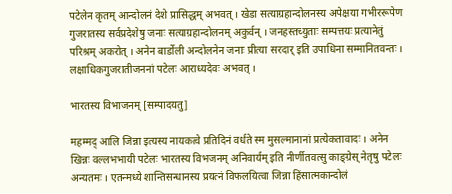पटेलेन कृतम् आन्दोलनं देशे प्रासिद्धम् अभवत् । खेडा सत्याग्रहान्दोलनस्य अपेक्षया गभीररूपेण गुजरातस्य सर्वप्रदेशेषु जनाः सत्याग्रहान्दोलनम् अकुर्वन् । जनहस्तच्युताः सम्पत्तयः प्रत्यानेतुं परिश्रम् अकरोत् । अनेन बार्डोली अन्दोलनेन जनाः प्रीत्या सरदार् इति उपाधिना सम्मानितवन्तः । लक्षाधिकगुजरातीजननां पटेलः आराध्यदेवः अभवत् ।

भारतस्य विभाजनम् [सम्पादयतु]

महम्मद् आलि जिन्ना इत्यस्य नायकत्वे प्रतिदिनं वर्धते स्म मुसल्मानानां प्रत्येकतावादः । अनेन खिन्नः वल्लभभायी पटेलः भारतस्य विभजनम् अनिवार्यम् इति नीर्णीतवत्सु काङ्ग्रेस् नेतृषु पटेलः अन्यतमः । एतन्मध्ये शान्तिसन्धानस्य प्रयत्नं विफलयित्वा जिन्ना हिंसात्मकान्दोलं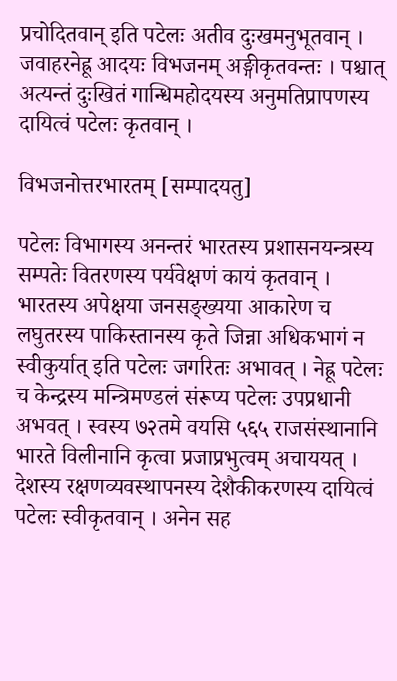प्रचोदितवान् इति पटेलः अतीव दुःखमनुभूतवान् । जवाहरनेह्रू आदयः विभजनम् अङ्गीकृतवन्तः । पश्चात् अत्यन्तं दुःखितं गान्धिमहोदयस्य अनुमतिप्रापणस्य दायित्वं पटेलः कृतवान् ।

विभजनोत्तरभारतम् [सम्पादयतु]

पटेलः विभागस्य अनन्तरं भारतस्य प्रशासनयन्त्रस्य सम्पतेः वितरणस्य पर्यवेक्षणं कायं कृतवान् । भारतस्य अपेक्षया जनसङ्ख्यया आकारेण च लघुतरस्य पाकिस्तानस्य कृते जिन्ना अधिकभागं न स्वीकुर्यात् इति पटेलः जगरितः अभावत् । नेह्रू पटेलः च केन्द्रस्य मन्त्रिमण्डलं संरूप्य पटेलः उपप्रधानी अभवत् । स्वस्य ७२तमे वयसि ५६५ राजसंस्थानानि भारते विलीनानि कृत्वा प्रजाप्रभुत्वम् अचाययत् । देशस्य रक्षणव्यवस्थापनस्य देशैकीकरणस्य दायित्वं पटेलः स्वीकृतवान् । अनेन सह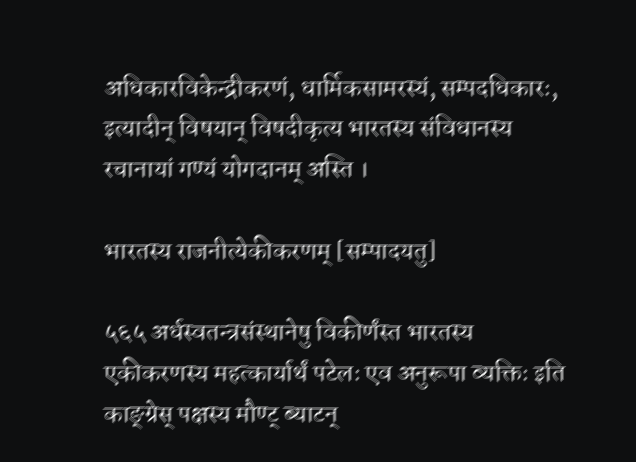अधिकारविकेन्द्रीकरणं, धार्मिकसामरस्यं, सम्पदधिकारः, इत्यादीन् विषयान् विषदीकृत्य भारतस्य संविधानस्य रचानायां गण्यं योगदानम् अस्ति ।

भारतस्य राजनीत्येकीकरणम् [सम्पादयतु]

५६५ अर्धस्वतन्त्रसंस्थानेषु विकीर्णंस्त भारतस्य एकीकरणस्य महत्कार्यार्थं पटेलः एव अनुरूपा व्यक्तिः इति काङ्ग्रेस् पक्षस्य मौण्ट् ब्याटन्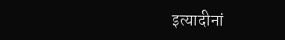इत्यादीनां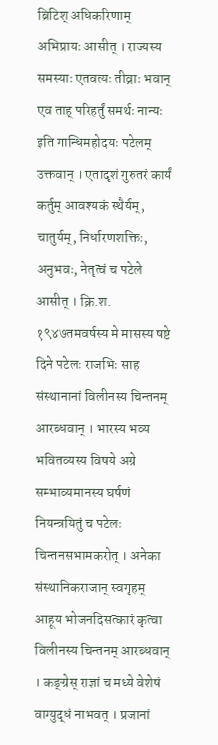ब्रिटिश् अधिकरिणाम् अभिप्रायः आसीत् । राज्यस्य समस्याः एतवत्यः तीव्राः भवान् एव ताह् परिहर्तुं समर्थः नान्यः इति गान्धिमहोदयः पटेलम् उक्तवान् । एतादृशं गुरुतरं कार्यं कर्तुम् आवश्यकं स्थैर्यम्, चातुर्यम्, निर्धारणशक्तिः, अनुभवः, नेतृत्वं च पटेले आसीत् । क्रि.श. १९४७तमवर्षस्य मे मासस्य षष्टे दिने पटेलः राजभिः साह संस्थानानां विलीनस्य चिन्तनम् आरब्धवान् । भारस्य भव्य भवितव्यस्य विषये अग्रे सम्भाव्यमानस्य घर्षणं नियन्त्रयितुं च पटेलः चिन्तनसभामकरोत् । अनेका संस्थानिकराजान् स्वगृहम् आहूय भोजनदिसत्कारं कृत्वा विलीनस्य चिन्तनम् आरब्धवान् । कङ्ग्रेस् राज्ञां च मध्ये वेशेषं वाग्युद्धं नाभवत् । प्रजानां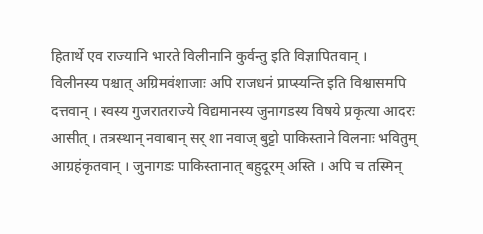हितार्थे एव राज्यानि भारते विलीनानि कुर्वन्तु इति विज्ञापितवान् । विलीनस्य पश्चात् अग्रिमवंशाजाः अपि राजधनं प्राप्स्यन्ति इति विश्वासमपि दत्तवान् । स्वस्य गुजरातराज्ये विद्यमानस्य जुनागडस्य विषये प्रकृत्या आदरः आसीत् । तत्रस्थान् नवाबान् सर् शा नवाज् बुट्टो पाकिस्ताने विलनाः भवितुम् आग्रहंकृतवान् । जुनागडः पाकिस्तानात् बहुदूरम् अस्ति । अपि च तस्मिन्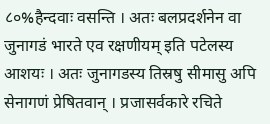८०%हैन्दवाः वसन्ति । अतः बलप्रदर्शनेन वा जुनागडं भारते एव रक्षणीयम् इति पटेलस्य आशयः । अतः जुनागडस्य तिस्रषु सीमासु अपि सेनागणं प्रेषितवान् । प्रजासर्वकारे रचिते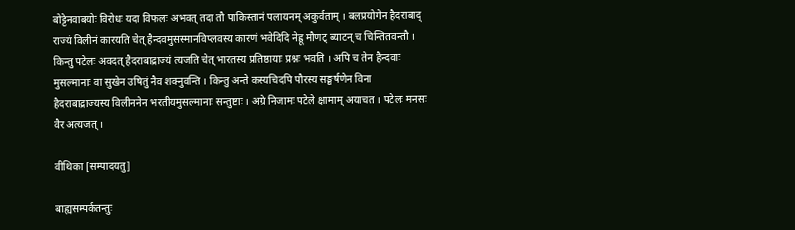बोट्टेनवाबयोः विरोधः यदा विफलः अभवत् तदा तौ पाकिस्तानं पलायनम् अकुर्वताम् । बलप्रयोगेन हैदराबाद् राज्यं विलीनं कारयति चेत् हैन्दवमुसस्मानविप्लवस्य कारणं भवेदिदि नेह्रू मौणट् ब्याटन् च चिन्तितवन्तौ । किन्तु पटेलः अवदत् हैदराबाद्राज्यं त्यजति चेत् भारतस्य प्रतिष्ठायाः प्रश्नः भवति । अपि च तेन हैन्दवाः मुसल्मानाः वा सुखेन उषितुं नैव शक्नुवन्ति । किन्तु अन्ते कस्यचिदपि पौरस्य सङ्घर्षणेन विना हैदराबाद्राज्यस्य विलीननेन भरतीयमुसल्मानाः सन्तुष्टाः । अग्रे निजामः पटेले क्षामाम् अयाचत । पटेलः मनसः वैर अत्यजत् ।

वीथिका [सम्पादयतु]

बाह्यसम्पर्कतन्तुः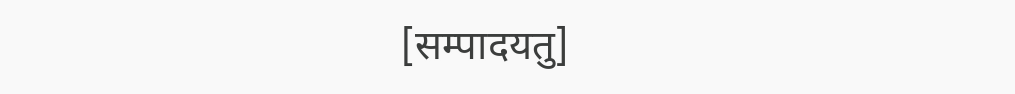[सम्पादयतु]